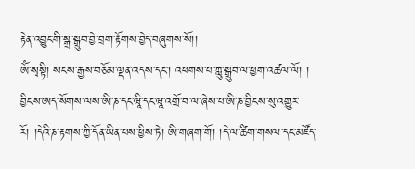རྟེན་འབྱུང་གི་སྒྲ་སྒྲུབ་བྱེ་བྲག་རྟོགས་བྱེད་བཞུགས་སོ།།
ཨོཾ་སྭསྟི། སངས་རྒྱས་བཅོམ་ལྡན་འདས་དང་། འཕགས་པ་ཀླུ་སྒྲུབ་ལ་ཕྱག་འཚལ་ལོ། །
བྱིངས་ཨད་སོགས་ལས་ཨི་ཎ་དང་ཝཱི་དང་ཝཱ་འགྲོ་བ་ལ་ཞེས་པ་ཨི་ཎ་བྱིངས་སུ་འགྱུར་རོ། །དེའི་ཎ་རྟགས་ཀྱི་དོན་ཡིན་པས་ཕྱིས་ཏེ། ཨི་གཞག་གོ། །དེ་ལ་ཚིག་གསལ་དང་མཛོད་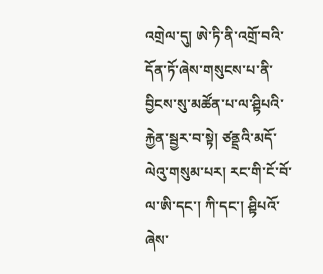འགྲེལ་དུ། ཨེ་ཏི་ནི་འགྲོ་བའི་དོན་ཏོ་ཞེས་གསུངས་པ་ནི་བྱིངས་སུ་མཚོན་པ་ལ་ཤྟིཔའི་རྐྱེན་སྦྱར་བ་སྟེ། ཙནྡྲའི་མདོ་ལེའུ་གསུམ་པར། རང་གི་ངོ་བོ་ལ་ཨི་དང་། ཀི་དང་། ཤྟིཔའོ་ཞེས་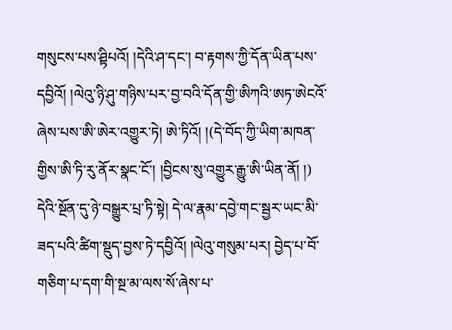གསུངས་པས་ཤྟིཔའོ། །དེའི་ཤ་དང་། བ་རྟགས་ཀྱི་དོན་ཡིན་པས་དབྱིའོ། །ལེའུ་ཉི་ཤུ་གཉིས་པར་བྱ་བའི་དོན་གྱི་ཨིཀའི་ཨཏ་ཨེངའོ་ཞེས་པས་ཨི་ཨེར་འགྱུར་ཏེ། ཨེ་ཏིའོ། །(དེ་བོད་ཀྱི་ཡིག་མཁན་གྱིས་ཨི་ཏི་རུ་ནོར་སྣང་ངོ་། །བྱིངས་སུ་འགྱུར་རྒྱུ་ཨི་ཡིན་ནོ། །) དེའི་སྔོན་དུ་ཉེ་བསྒྱུར་པྲ་ཏི་སྟེ། དེ་ལ་རྣམ་དབྱེ་གང་སྦྱར་ཡང་མི་ཟད་པའི་ཚིག་སྡུད་བྱས་ཏེ་དབྱིའོ། །ལེའུ་གསུམ་པར། བྱེད་པ་བོ་གཅིག་པ་དག་གི་སྔ་མ་ལས་སོ་ཞེས་པ་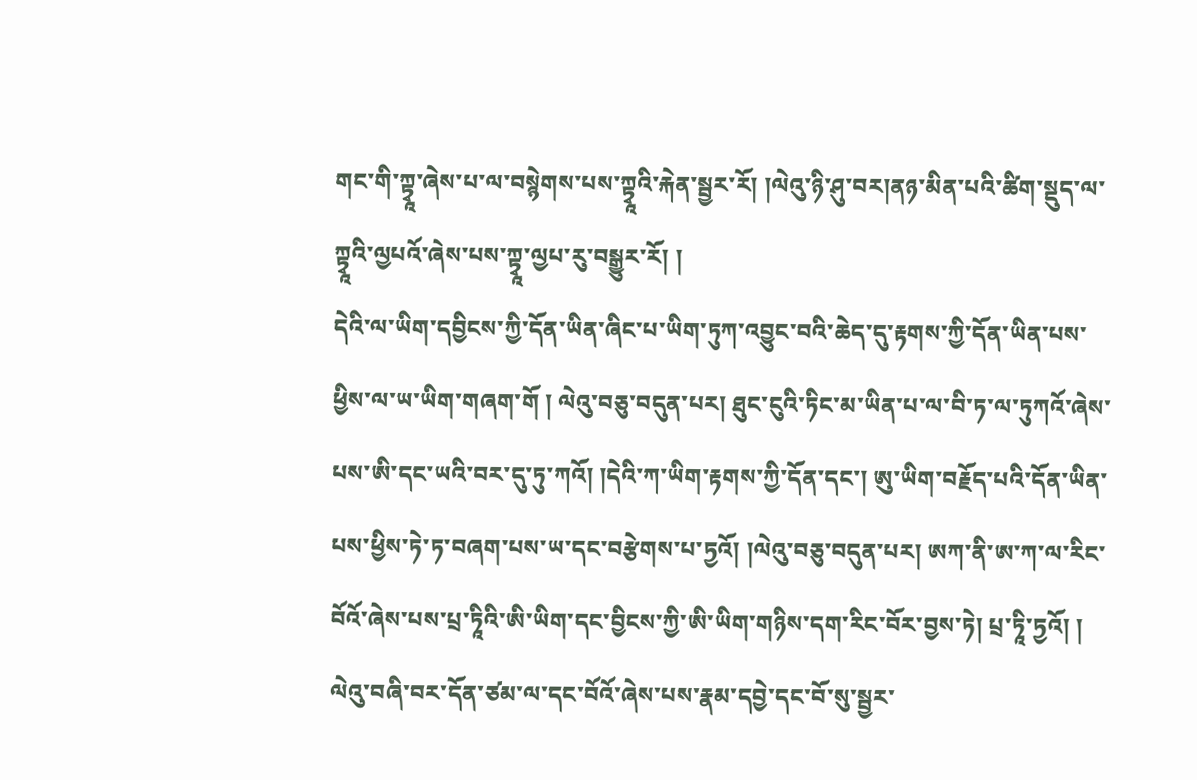གང་གི་ཀྟྭཱ་ཞེས་པ་ལ་བསྙེགས་པས་ཀྟྭཱའི་རྐེན་སྦྱར་རོ། །ལེའུ་ཉི་ཤུ་བར།ནཉ་མིན་པའི་ཚིག་སྡུད་ལ་ཀྟྭཱའི་ལྱཔའོ་ཞེས་པས་ཀྟྭཱ་ལྱཔ་རུ་བསྒྱུར་རོ། །
དེའི་ལ་ཡིག་དབྱིངས་ཀྱི་དོན་ཡིན་ཞིང་པ་ཡིག་ཏུཀ་འབྱུང་བའི་ཆེད་དུ་རྟགས་ཀྱི་དོན་ཡིན་པས་ཕྱིས་ལ་ཡ་ཡིག་གཞག་གོ ། ལེའུ་བཅུ་བདུན་པར། ཐུང་ངུའི་ཏིང་མ་ཡིན་པ་ལ་བི་ཏ་ལ་ཏུཀའོ་ཞེས་པས་ཨི་དང་ཡའི་བར་དུ་ཏུ་ཀའོ། །དེའི་ཀ་ཡིག་རྟགས་ཀྱི་དོན་དང་། ཨུ་ཡིག་བརྗོད་པའི་དོན་ཡིན་པས་ཕྱིས་ཏེ་ཏ་བཞག་པས་ཡ་དང་བརྩེགས་པ་ཏྱའོ། །ལེའུ་བཅུ་བདུན་པར། ཨཀ་ནི་ཨ་ཀ་ལ་རིང་བོའོ་ཞེས་པས་པྲ་ཏཱིའི་ཨི་ཡིག་དང་བྱིངས་ཀྱི་ཨི་ཡིག་གཉིས་དག་རིང་བོར་བྱས་ཏེ། པྲ་ཏཱི་ཏྱའོ། །
ལེའུ་བཞི་བར་དོན་ཙམ་ལ་དང་བོའོ་ཞེས་པས་རྣམ་དབྱེ་དང་བོ་སུ་སྦྱར་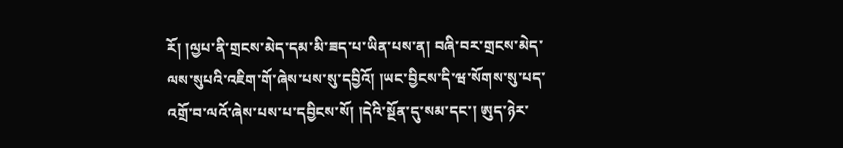རོ། །ལྱཔ་ནི་གྲངས་མེད་དམ་མི་ཟད་པ་ཡིན་པས་ན། བཞི་བར་གྲངས་མེད་ལས་སུཔའི་འཇིག་གོ་ཞེས་པས་སུ་དབྱིའོ། །ཡང་བྱིངས་དི་ཝ་སོགས་སུ་པད་འགྲོ་བ་ལའོ་ཞེས་པས་པ་དབྱིངས་སོ། །དེའི་སྔོན་དུ་སམ་དང་། ཨུད་ཉེར་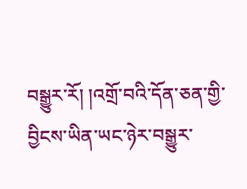བསྒྱུར་རོ། །འགྲོ་བའི་དོན་ཅན་གྱི་བྱིངས་ཡིན་ཡང་ཉེར་བསྒྱུར་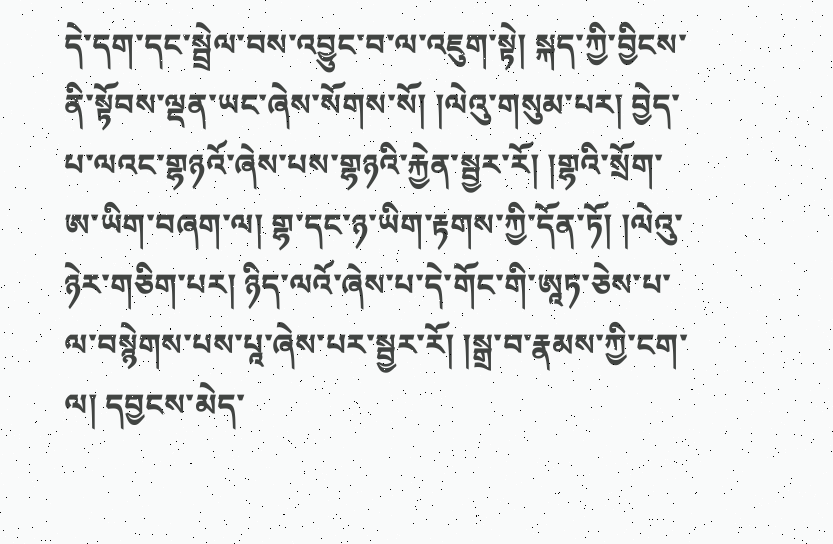དེ་དག་དང་སྦྲེལ་བས་འབྱུང་བ་ལ་འཇུག་སྟེ། སྐད་ཀྱི་བྱིངས་ནི་སྟོབས་ལྡན་ཡང་ཞེས་སོགས་སོ། །ལེའུ་གསུམ་པར། བྱེད་པ་ལའང་གྷཉའོ་ཞེས་པས་གྷཉའི་རྐྱེན་སྦྱར་རོ། །གྷའི་སྲོག་ཨ་ཡིག་བཞག་ལ། གྷ་དང་ཉ་ཡིག་རྟགས་ཀྱི་དོན་ཏོ། །ལེའུ་ཉེར་གཅིག་པར། ཉིད་ལའོ་ཞེས་པ་དེ་གོང་གི་ཨཱཏ་ཅེས་པ་ལ་བསྙེགས་པས་པཱ་ཞེས་པར་སྦྱར་རོ། །སྒྲ་བ་རྣམས་ཀྱི་ངག་ལ། དབྱངས་མེད་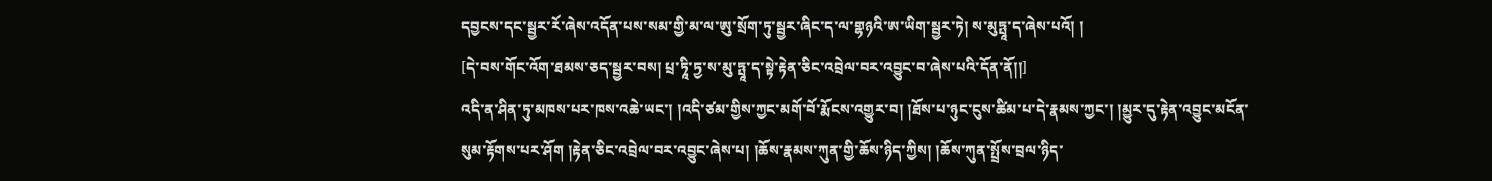དབྱངས་དང་སྦྱར་རོ་ཞེས་འདོན་པས་སམ་གྱི་མ་ལ་ཨུ་སྲོག་ཏུ་སྦྱར་ཞིང་ད་ལ་གྷཉའི་ཨ་ཡིག་སྦྱར་ཏེ། ས་མུཏྤཱ་ད་ཞེས་པའོ། །
[དེ་བས་གོང་འོག་ཐམས་ཅད་སྦྱར་བས། པྲ་ཏཱི་ཏྱ་ས་མུ་ཏྤཱ་ད་སྟེ་རྟེན་ཅིང་འབྲེལ་བར་འབྱུང་བ་ཞེས་པའི་དོན་ནོ།།]
འདི་ན་ཤིན་ཏུ་མཁས་པར་ཁས་འཆེ་ཡང་། །འདི་ཙམ་གྱིས་ཀྱང་མགོ་བོ་རྨོངས་འགྱུར་བ། །ཐོས་པ་ཉུང་ངུས་ཚིམ་པ་དེ་རྣམས་ཀྱང་། །མྱུར་དུ་རྟེན་འབྱུང་མངོན་སུམ་རྟོགས་པར་ཤོག །རྟེན་ཅིང་འབྲེལ་བར་འབྱུང་ཞེས་པ། །ཆོས་རྣམས་ཀུན་གྱི་ཆོས་ཉིད་ཀྱིས། །ཆོས་ཀུན་སྤྲོས་བྲལ་ཉིད་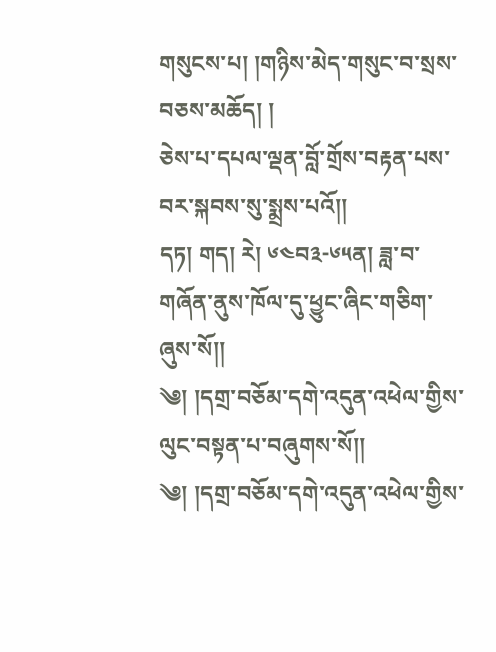གསུངས་པ། །གཉིས་མེད་གསུང་བ་སྲས་བཅས་མཆོད། །
ཅེས་པ་དཔལ་ལྡན་བློ་གྲོས་བརྟན་པས་བར་སྐབས་སུ་སྨྲས་པའོ།།
དཏ། གད། རེ། ༦༤བ༣-༦༥ན། ཟླ་བ་གཞོན་ནུས་ཁོལ་དུ་ཕྱུང་ཞིང་གཅིག་ཞུས་སོ།།
༄། །དགྲ་བཅོམ་དགེ་འདུན་འཕེལ་གྱིས་ལུང་བསྟན་པ་བཞུགས་སོ།།
༄། །དགྲ་བཅོམ་དགེ་འདུན་འཕེལ་གྱིས་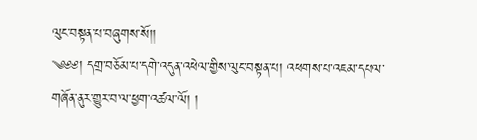ལུང་བསྟན་པ་བཞུགས་སོ།།
༄༅༅། དགྲ་བཅོམ་པ་དགེ་འདུན་འཕེལ་གྱིས་ལུང་བསྟན་པ། འཕགས་པ་འཇམ་དཔལ་གཞོན་ནུར་གྱུར་བ་ལ་ཕྱག་འཚལ་ལོ། །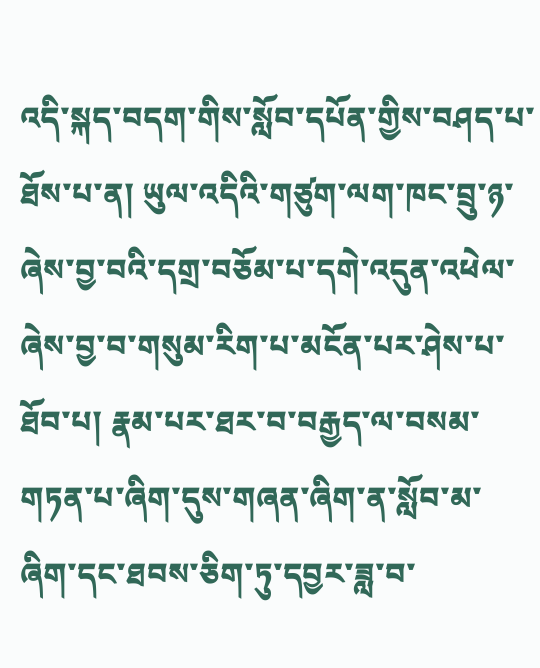འདི་སྐད་བདག་གིས་སློབ་དཔོན་གྱིས་བཤད་པ་ཐོས་པ་ན། ཡུལ་འདིའི་གཙུག་ལག་ཁང་བྲུ་ཉ་ཞེས་བྱ་བའི་དགྲ་བཅོམ་པ་དགེ་འདུན་འཕེལ་ཞེས་བྱ་བ་གསུམ་རིག་པ་མངོན་པར་ཤེས་པ་ཐོབ་པ། རྣམ་པར་ཐར་བ་བརྒྱད་ལ་བསམ་གཏན་པ་ཞིག་དུས་གཞན་ཞིག་ན་སློབ་མ་ཞིག་དང་ཐབས་ཅིག་ཏུ་དབྱར་ཟླ་བ་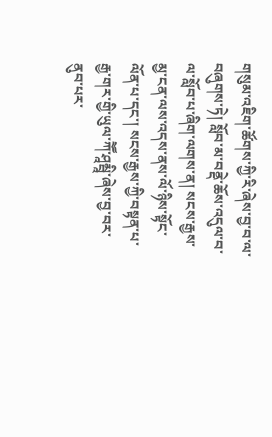གསུམ་འཇིག་ཚོགས་ཀྱི་རི་ཞེས་བྱ་བ་ལ་བཞུགས་ཏེ། སློབ་མ་བནྡེ་ཆོས་འདུལ་བ་ལ་སློབ་པ་ཞིག་ལགས་ན། སངས་རྒྱས་མྱ་ངན་ལས་འདས་ནས་ལོ་ཉིས་སྟོང་ལོན་པ་དང་། སངས་རྒྱས་ཀྱི་བསྟན་པ་རྒྱ་གར་གྱི་ཡུལ་ཀཽ་ཤཱམྦཱི་ཞེས་བྱ་བར་ནུབ་པར་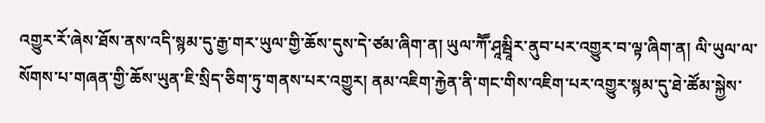འགྱུར་རོ་ཞེས་ཐོས་ནས་འདི་སྙམ་དུ་རྒྱ་གར་ཡུལ་གྱི་ཆོས་དུས་དེ་ཙམ་ཞིག་ན། ཡུལ་ཀཽ་ཤཱམྦཱིར་ནུབ་པར་འགྱུར་བ་ལྟ་ཞིག་ན། ལི་ཡུལ་ལ་སོགས་པ་གཞན་གྱི་ཆོས་ཡུན་ཇི་སྲིད་ཅིག་ཏུ་གནས་པར་འགྱུར། ནམ་འཇིག་རྐྱེན་ནི་གང་གིས་འཇིག་པར་འགྱུར་སྙམ་དུ་ཐེ་ཚོམ་སྐྱེས་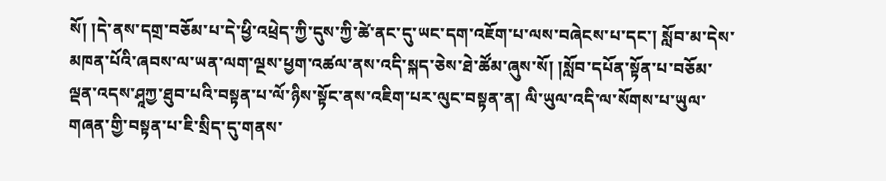སོ། །དེ་ནས་དགྲ་བཅོམ་པ་དེ་ཕྱི་འཕྲེད་ཀྱི་དུས་ཀྱི་ཚེ་ནང་དུ་ཡང་དག་འཇོག་པ་ལས་བཞེངས་པ་དང་། སློབ་མ་དེས་མཁན་པོའི་ཞབས་ལ་ཡན་ལག་ལྔས་ཕྱག་འཚལ་ནས་འདི་སྐད་ཅེས་ཐེ་ཚོམ་ཞུས་སོ། །སློབ་དཔོན་སྟོན་པ་བཅོམ་ལྡན་འདས་ཤཱཀྱ་ཐུབ་པའི་བསྟན་པ་ལོ་ཉིས་སྟོང་ནས་འཇིག་པར་ལུང་བསྟན་ན། ལི་ཡུལ་འདི་ལ་སོགས་པ་ཡུལ་གཞན་གྱི་བསྟན་པ་ཇི་སྲིད་དུ་གནས་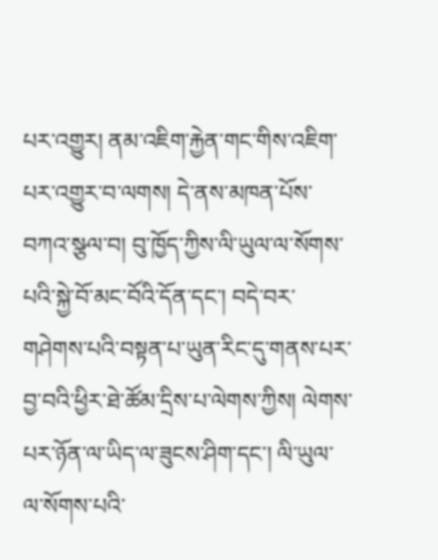པར་འགྱུར། ནམ་འཇིག་རྐྱེན་གང་གིས་འཇིག་པར་འགྱུར་བ་ལགས། དེ་ནས་མཁན་པོས་བཀའ་སྩལ་བ། བུ་ཁྱོད་ཀྱིས་ལི་ཡུལ་ལ་སོགས་པའི་སྐྱེ་བོ་མང་བོའི་དོན་དང་། བདེ་བར་གཤེགས་པའི་བསྟན་པ་ཡུན་རིང་དུ་གནས་པར་བྱ་བའི་ཕྱིར་ཐེ་ཚོམ་དྲིས་པ་ལེགས་ཀྱིས། ལེགས་པར་ཉོན་ལ་ཡིད་ལ་ཟུངས་ཤིག་དང་། ལི་ཡུལ་ལ་སོགས་པའི་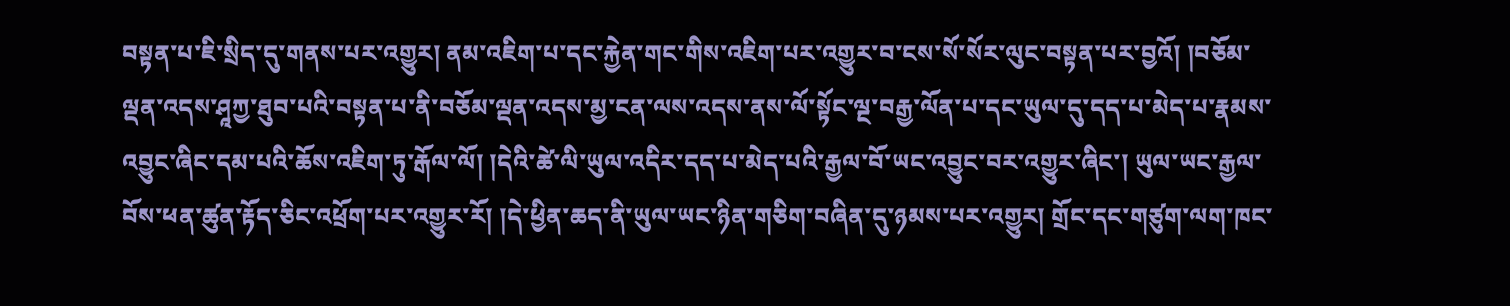བསྟན་པ་ཇི་སྲིད་དུ་གནས་པར་འགྱུར། ནམ་འཇིག་པ་དང་རྐྱེན་གང་གིས་འཇིག་པར་འགྱུར་བ་ངས་སོ་སོར་ལུང་བསྟན་པར་བྱའོ། །བཅོམ་ལྡན་འདས་ཤཱཀྱ་ཐུབ་པའི་བསྟན་པ་ནི་བཅོམ་ལྡན་འདས་མྱ་ངན་ལས་འདས་ནས་ལོ་སྟོང་ལྔ་བརྒྱ་ལོན་པ་དང་ཡུལ་དུ་དད་པ་མེད་པ་རྣམས་འབྱུང་ཞིང་དམ་པའི་ཆོས་འཇིག་ཏུ་རྒོལ་ལོ། །དེའི་ཚེ་ལི་ཡུལ་འདིར་དད་པ་མེད་པའི་རྒྱལ་བོ་ཡང་འབྱུང་བར་འགྱུར་ཞིང་། ཡུལ་ཡང་རྒྱལ་བོས་ཕན་ཚུན་རྟོད་ཅིང་འཕྲོག་པར་འགྱུར་རོ། །དེ་ཕྱིན་ཆད་ནི་ཡུལ་ཡང་ཉིན་གཅིག་བཞིན་དུ་ཉམས་པར་འགྱུར། གྲོང་དང་གཙུག་ལག་ཁང་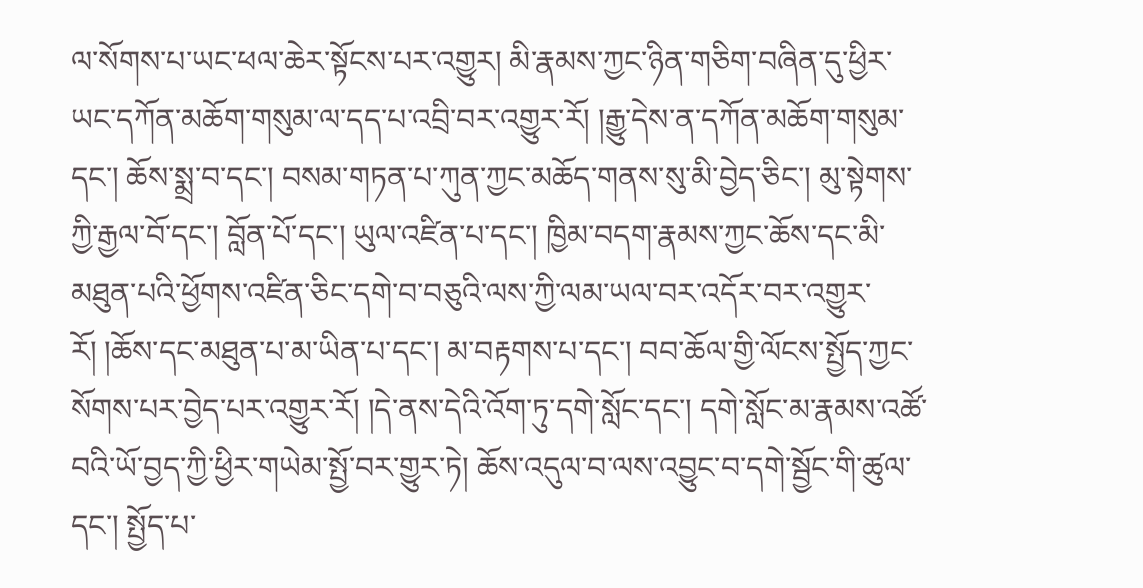ལ་སོགས་པ་ཡང་ཕལ་ཆེར་སྟོངས་པར་འགྱུར། མི་རྣམས་ཀྱང་ཉིན་གཅིག་བཞིན་དུ་ཕྱིར་ཡང་དཀོན་མཆོག་གསུམ་ལ་དད་པ་འབྲི་བར་འགྱུར་རོ། །རྒྱུ་དེས་ན་དཀོན་མཆོག་གསུམ་དང་། ཆོས་སྨྲ་བ་དང་། བསམ་གཏན་པ་ཀུན་ཀྱང་མཆོད་གནས་སུ་མི་བྱེད་ཅིང་། མུ་སྟེགས་ཀྱི་རྒྱལ་བོ་དང་། བློན་པོ་དང་། ཡུལ་འཛིན་པ་དང་། ཁྱིམ་བདག་རྣམས་ཀྱང་ཆོས་དང་མི་མཐུན་པའི་ཕྱོགས་འཛིན་ཅིང་དགེ་བ་བཅུའི་ལས་ཀྱི་ལམ་ཡལ་བར་འདོར་བར་འགྱུར་རོ། །ཆོས་དང་མཐུན་པ་མ་ཡིན་པ་དང་། མ་བརྟགས་པ་དང་། བབ་ཆོལ་གྱི་ལོངས་སྤྱོད་ཀྱང་སོགས་པར་བྱེད་པར་འགྱུར་རོ། །དེ་ནས་དེའི་འོག་ཏུ་དགེ་སློང་དང་། དགེ་སློང་མ་རྣམས་འཚོ་བའི་ཡོ་བྱད་ཀྱི་ཕྱིར་གཡེམ་སྤྱོ་བར་གྱུར་ཏེ། ཆོས་འདུལ་བ་ལས་འབྱུང་བ་དགེ་སྦྱོང་གི་ཚུལ་དང་། སྤྱོད་པ་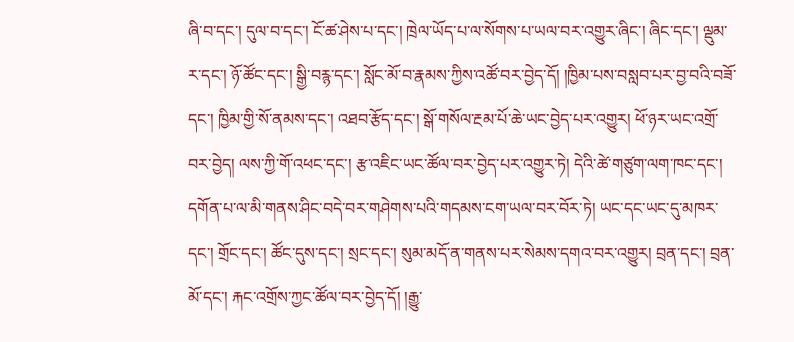ཞི་བ་དང་། དུལ་བ་དང་། ངོ་ཚ་ཤེས་པ་དང་། ཁྲེལ་ཡོད་པ་ལ་སོགས་པ་ཡལ་བར་འགྱུར་ཞིང་། ཞིང་དང་། ལྡུམ་ར་དང་། ཉོ་ཚོང་དང་། སྒྱི་བརྙ་དང་། སློང་མོ་བ་རྣམས་ཀྱིས་འཚོ་བར་བྱེད་དོ། །ཁྱིམ་པས་བསླབ་པར་བྱ་བའི་བཟོ་དང་། ཁྱིམ་གྱི་སོ་ནམས་དང་། འཐབ་རྩོད་དང་། སྒོ་གསོལ་རྔམ་པོ་ཆེ་ཡང་བྱེད་པར་འགྱུར། ཕོ་ཉར་ཡང་འགྲོ་བར་བྱེད། ལས་ཀྱི་གོ་འཕང་དང་། རྩ་འཇིང་ཡང་ཚོལ་བར་བྱེད་པར་འགྱུར་ཏེ། དེའི་ཚེ་གཙུག་ལག་ཁང་དང་། དགོན་པ་ལ་མི་གནས་ཤིང་བདེ་བར་གཤེགས་པའི་གདམས་ངག་ཡལ་བར་བོར་ཏེ། ཡང་དང་ཡང་དུ་མཁར་དང་། གྲོང་དང་། ཚོང་དུས་དང་། སྲང་དང་། སུམ་མདོ་ན་གནས་པར་སེམས་དགའ་བར་འགྱུར། བྲན་དང་། བྲན་མོ་དང་། རྐང་འགྲོས་ཀྱང་ཚོལ་བར་བྱེད་དོ། །རྒྱུ་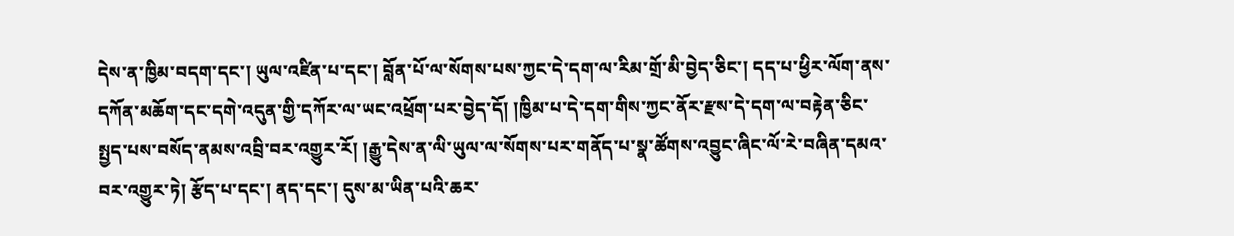དེས་ན་ཁྱིམ་བདག་དང་། ཡུལ་འཛིན་པ་དང་། བློན་པོ་ལ་སོགས་པས་ཀྱང་དེ་དག་ལ་རིམ་གྲོ་མི་བྱེད་ཅིང་། དད་པ་ཕྱིར་ལོག་ནས་དཀོན་མཆོག་དང་དགེ་འདུན་གྱི་དཀོར་ལ་ཡང་འཕྲོག་པར་བྱེད་དོ། །ཁྱིམ་པ་དེ་དག་གིས་ཀྱང་ནོར་རྫས་དེ་དག་ལ་བརྟེན་ཅིང་སྤྱད་པས་བསོད་ནམས་འབྲི་བར་འགྱུར་རོ། །རྒྱུ་དེས་ན་ལི་ཡུལ་ལ་སོགས་པར་གནོད་པ་སྣ་ཚོགས་འབྱུང་ཞིང་ལོ་རེ་བཞིན་དམའ་བར་འགྱུར་ཏེ། རྩོད་པ་དང་། ནད་དང་། དུས་མ་ཡིན་པའི་ཆར་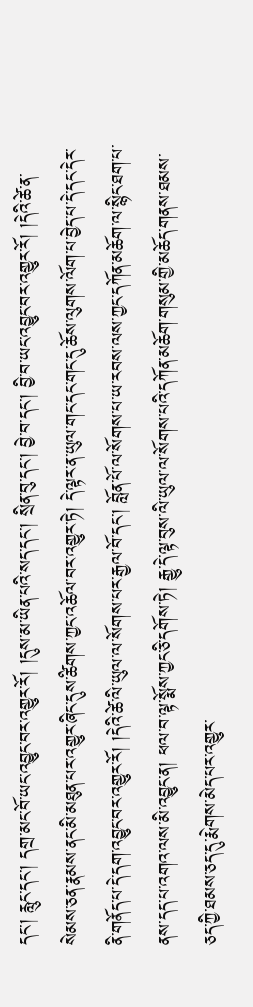དང་། རླུང་དང་། དགྲ་མང་བོ་ཡང་འབྱུང་བར་འགྱུར་རོ། །དུས་མ་ཡིན་པའི་སད་དང་། སྲིན་བུ་དང་། བྱེ་བ་དང་། བྱི་བ་ཡང་འབྱུང་བར་འགྱུར་རོ། །དེའི་ཚེ་ན་སེམས་ཅན་རྣམས་ནང་མི་མཐུན་པར་འགྱུར་ཞིང་དུས་ཚིགས་ཀྱང་འཆོལ་བར་འགྱུར་ཏེ། དེ་ལྟར་ན་ཡུལ་གང་དང་གང་དུ་ཆོས་ལུགས་ལོག་པ་བྱེད་པ་དེ་དང་དེར་ནི་གནོད་པ་དེ་དག་འབྱུང་བར་འགྱུར་རོ། །དེའི་ཚེ་ལི་ཡུལ་ལ་སོགས་པར་རྒྱལ་བོ་དང་། བློན་པོ་ལ་སོགས་པ་ཡ་རབས་ལས་ཀྱང་དཀོན་མཆོག་ལ་སྙིང་ཐག་པ་ནས་དད་པ་འགའ་ལས་མི་འབྱུང་ན། ཕལ་བ་ལྟ་སྨོས་ཀྱང་ཅི་དགོས་ཏེ། རྒྱུ་དེ་ལྟ་བུས་ལི་ཡུལ་ལ་སོགས་པའི་དཀོན་མཆོག་གསུམ་གྱི་མཆོད་གནས་ཐམས་ཅད་ཀྱི་ཐམས་ཅད་དུ་རྨེགས་མེད་པར་འགྱུར་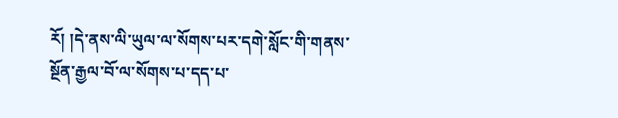རོ། །དེ་ནས་ལི་ཡུལ་ལ་སོགས་པར་དགེ་སློང་གི་གནས་སྔོན་རྒྱལ་བོ་ལ་སོགས་པ་དད་པ་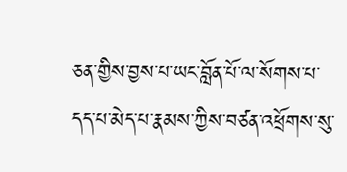ཅན་གྱིས་བྱས་པ་ཡང་བློན་པོ་ལ་སོགས་པ་དད་པ་མེད་པ་རྣམས་ཀྱིས་བཙན་འཕྲོགས་སུ་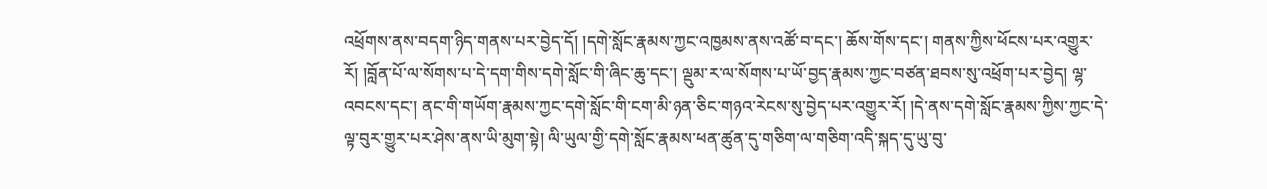འཕྲོགས་ནས་བདག་ཉིད་གནས་པར་བྱེད་དོ། །དགེ་སློང་རྣམས་ཀྱང་འཁྱམས་ནས་འཚོ་བ་དང་། ཆོས་གོས་དང་། གནས་ཀྱིས་ཕོངས་པར་འགྱུར་རོ། །བློན་པོ་ལ་སོགས་པ་དེ་དག་གིས་དགེ་སློང་གི་ཞིང་ཆུ་དང་། ལྡུམ་ར་ལ་སོགས་པ་ཡོ་བྱད་རྣམས་ཀྱང་བཙན་ཐབས་སུ་འཕྲོག་པར་བྱེད། ལྷ་འབངས་དང་། ནང་གི་གཡོག་རྣམས་ཀྱང་དགེ་སློང་གི་ངག་མི་ཉན་ཅིང་གཉའ་རེངས་སུ་བྱེད་པར་འགྱུར་རོ། །དེ་ནས་དགེ་སློང་རྣམས་ཀྱིས་ཀྱང་དེ་ལྟ་བུར་གྱུར་པར་ཤེས་ནས་ཡི་མུག་སྟེ། ལི་ཡུལ་གྱི་དགེ་སློང་རྣམས་ཕན་ཚུན་དུ་གཅིག་ལ་གཅིག་འདི་སྐད་དུ་ཡུ་བུ་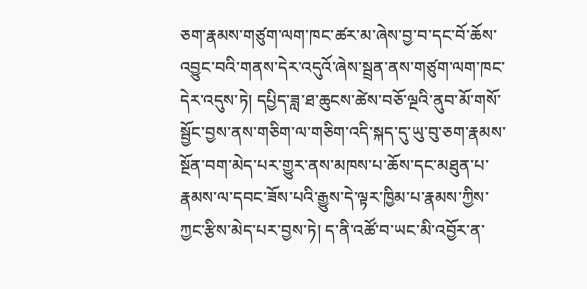ཅག་རྣམས་གཙུག་ལག་ཁང་ཚར་མ་ཞེས་བྱ་བ་དང་བོ་ཆོས་འབྱུང་བའི་གནས་དེར་འདུའོ་ཞེས་སྦྲན་ནས་གཙུག་ལག་ཁང་དེར་འདུས་ཏེ། དཔྱིད་ཟླ་ཐ་ཆུངས་ཚེས་བཅོ་ལྔའི་ནུབ་མོ་གསོ་སྦྱོང་བྱས་ནས་གཅིག་ལ་གཅིག་འདི་སྐད་དུ་ཡུ་བུ་ཅག་རྣམས་སྔོན་བག་མེད་པར་གྱུར་ནས་མཁས་པ་ཆོས་དང་མཐུན་པ་རྣམས་ལ་དབང་ཟོས་པའི་རྒྱུས་དེ་ལྟར་ཁྱིམ་པ་རྣམས་ཀྱིས་ཀྱང་རྩིས་མེད་པར་བྱས་ཏེ། ད་ནི་འཚོ་བ་ཡང་མི་འབྱོར་ན་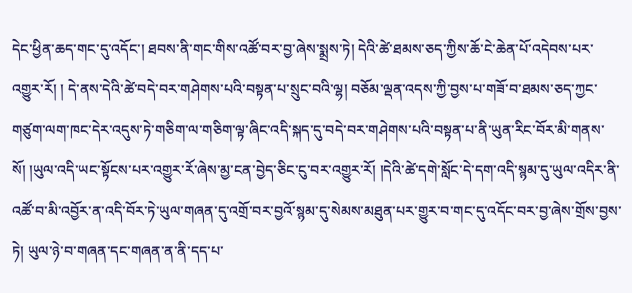དེང་ཕྱིན་ཆད་གང་དུ་འདོང་། ཐབས་ནི་གང་གིས་འཚོ་བར་བྱ་ཞེས་སྨྲས་ཏེ། དེའི་ཚེ་ཐམས་ཅད་ཀྱིས་ཆོ་ངེ་ཆེན་པོ་འདེབས་པར་འགྱུར་རོ། ། དེ་ནས་དེའི་ཚེ་བདེ་བར་གཤེགས་པའི་བསྟན་པ་སྲུང་བའི་ལྷ། བཅོམ་ལྡན་འདས་ཀྱི་བྱས་པ་གཟོ་བ་ཐམས་ཅད་ཀྱང་གཙུག་ལག་ཁང་དེར་འདུས་ཏེ་གཅིག་ལ་གཅིག་ལྟ་ཞིང་འདི་སྐད་དུ་བདེ་བར་གཤེགས་པའི་བསྟན་པ་ནི་ཡུན་རིང་བོར་མི་གནས་སོ། །ཡུལ་འདི་ཡང་སྟོངས་པར་འགྱུར་རོ་ཞེས་མྱ་ངན་བྱེད་ཅིང་ངུ་བར་འགྱུར་རོ། །དེའི་ཚེ་དགེ་སློང་དེ་དག་འདི་སྙམ་དུ་ཡུལ་འདིར་ནི་འཚོ་བ་མི་འབྱོར་ན་འདི་བོར་ཏེ་ཡུལ་གཞན་དུ་འགྲོ་བར་བྱའོ་སྙམ་དུ་སེམས་མཐུན་པར་གྱུར་བ་གང་དུ་འདོང་བར་བྱ་ཞེས་གྲོས་བྱས་ཏེ། ཡུལ་ཉེ་བ་གཞན་དང་གཞན་ན་ནི་དད་པ་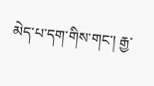མེད་པ་དག་གིས་གང་། རྒྱ་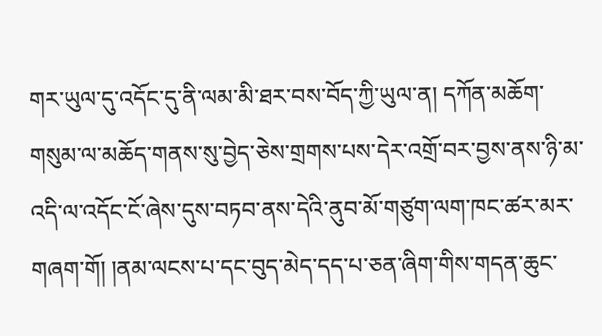གར་ཡུལ་དུ་འདོང་དུ་ནི་ལམ་མི་ཐར་བས་བོད་ཀྱི་ཡུལ་ན། དཀོན་མཆོག་གསུམ་ལ་མཆོད་གནས་སུ་བྱེད་ཅེས་གྲགས་པས་དེར་འགྲོ་བར་བྱས་ནས་ཉི་མ་འདི་ལ་འདོང་ངོ་ཞེས་དུས་བཏབ་ནས་དེའི་ནུབ་མོ་གཙུག་ལག་ཁང་ཚར་མར་གཞག་གོ། །ནམ་ལངས་པ་དང་བུད་མེད་དད་པ་ཅན་ཞིག་གིས་གདན་ཆུང་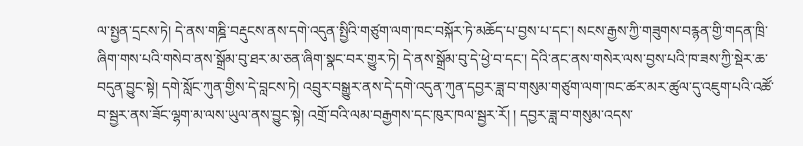ལ་སྤྱན་དྲངས་ཏེ། དེ་ནས་གཎྜི་བརྡུངས་ནས་དགེ་འདུན་སྤྱིའི་གཙུག་ལག་ཁང་བསྐོར་ཏེ་མཆོད་པ་བྱས་པ་དང་། སངས་རྒྱས་ཀྱི་གཟུགས་བརྙན་གྱི་གདན་ཁྲི་ཞིག་གས་པའི་གསེབ་ནས་སྒྲོམ་བུ་ཐར་མ་ཅན་ཞིག་སྣང་བར་གྱུར་ཏེ། དེ་ནས་སྒྲོམ་བུ་དེ་ཕྱེ་བ་དང་། དེའི་ནང་ནས་གསེར་ལས་བྱས་པའི་ཁ་ཟས་ཀྱི་སྡེར་ཆ་བདུན་བྱུང་སྟེ། དགེ་སློང་ཀུན་གྱིས་དེ་བླངས་ཏེ། འབྲུར་བསྒྱུར་ནས་དེ་དགེ་འདུན་ཀུན་དབྱར་ཟླ་བ་གསུམ་གཙུག་ལག་ཁང་ཚར་མར་ཚུལ་དུ་འཇུག་པའི་འཚོ་བ་སྦྱར་ནས་ཟོང་ལྷག་མ་ལས་ཡུལ་ནས་བྱུང་སྟེ། འགྲོ་བའི་ལམ་བརྒྱགས་དང་ཁུར་ཁལ་སྦྱར་རོ། ། དབྱར་ཟླ་བ་གསུམ་འདས་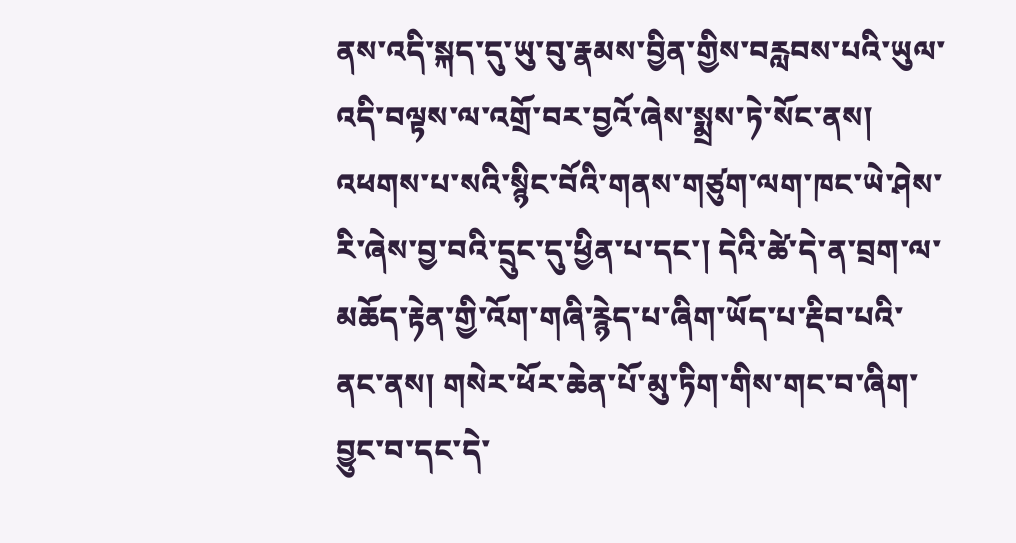ནས་འདི་སྐད་དུ་ཡུ་བུ་རྣམས་བྱིན་གྱིས་བརླབས་པའི་ཡུལ་འདི་བལྟས་ལ་འགྲོ་བར་བྱའོ་ཞེས་སྨྲས་ཏེ་སོང་ནས། འཕགས་པ་སའི་སྙིང་བོའི་གནས་གཙུག་ལག་ཁང་ཡེ་ཤེས་རི་ཞེས་བྱ་བའི་དྲུང་དུ་ཕྱིན་པ་དང་། དེའི་ཚེ་དེ་ན་བྲག་ལ་མཆོད་རྟེན་གྱི་འོག་གཞི་རྙེད་པ་ཞིག་ཡོད་པ་རྡིབ་པའི་ནང་ནས། གསེར་ཕོར་ཆེན་པོ་མུ་ཏིག་གིས་གང་བ་ཞིག་བྱུང་བ་དང་དེ་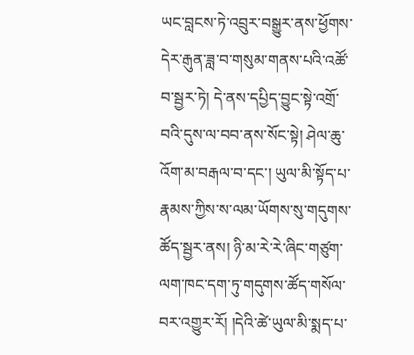ཡང་བླངས་ཏེ་འབྲུར་བསྒྱུར་ནས་ཕྱོགས་དེར་རྒུན་ཟླ་བ་གསུམ་གནས་པའི་འཚོ་བ་སྦྱར་ཏེ། དེ་ནས་དཔྱིད་བྱུང་སྟེ་འགྲོ་བའི་དུས་ལ་བབ་ནས་སོང་སྟེ། ཤེལ་ཆུ་འོག་མ་བརྒལ་བ་དང་། ཡུལ་མི་སྟོད་པ་རྣམས་ཀྱིས་ས་ལམ་ཡོགས་སུ་གདུགས་ཚོད་སྦྱར་ནས། ཉི་མ་རེ་རེ་ཞིང་གཙུག་ལག་ཁང་དག་ཏུ་གདུགས་ཚོད་གསོལ་བར་འགྱུར་རོ། །དེའི་ཚེ་ཡུལ་མི་སྨད་པ་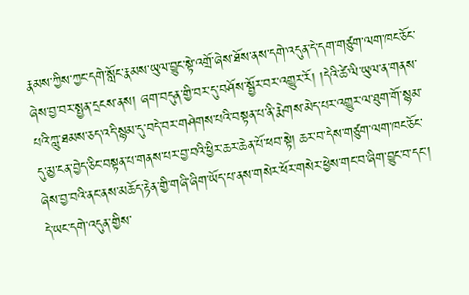རྣམས་ཀྱིས་ཀྱང་དགེ་སློང་རྣམས་ཡུལ་བྱུང་སྟེ་འགྲོ་ཞེས་ཐོས་ནས་དགེ་འདུན་དེ་དག་གཙུག་ལག་ཁང་ཅོང་ཞེས་བྱ་བར་སྤྱན་དྲངས་ནས། ཞག་བདུན་གྱི་བར་དུ་བཤོས་སྦྱོར་བར་འགྱུར་རོ། །དེའི་ཚེ་ལི་ཡུལ་ན་གནས་པའི་ཀླུ་ཐམས་ཅད་འདི་སྙམ་དུ་བདེ་བར་གཤེགས་པའི་བསྟན་པ་ནི་རྨེགས་མེད་པར་འགྱུར་ལ་ཐུག་གོ་སྙམ་དུ་མྱ་ངན་བྱེད་ཅིང་བསྟན་པ་གནས་པར་བྱ་བའི་ཕྱིར་ཆར་ཆེན་པོ་ཕབ་སྟེ། ཆར་བ་དེས་གཙུག་ལག་ཁང་ཅོང་ཞེས་བྱ་བའི་ནང་ནས་མཆོད་རྟེན་གྱི་གཞི་ཞིག་ཡོད་པ་ནས་གསེར་ཕོར་གསེར་ཕྱེས་གང་བ་ཞིག་བྱུང་བ་དང་། དེ་ཡང་དགེ་འདུན་གྱིས་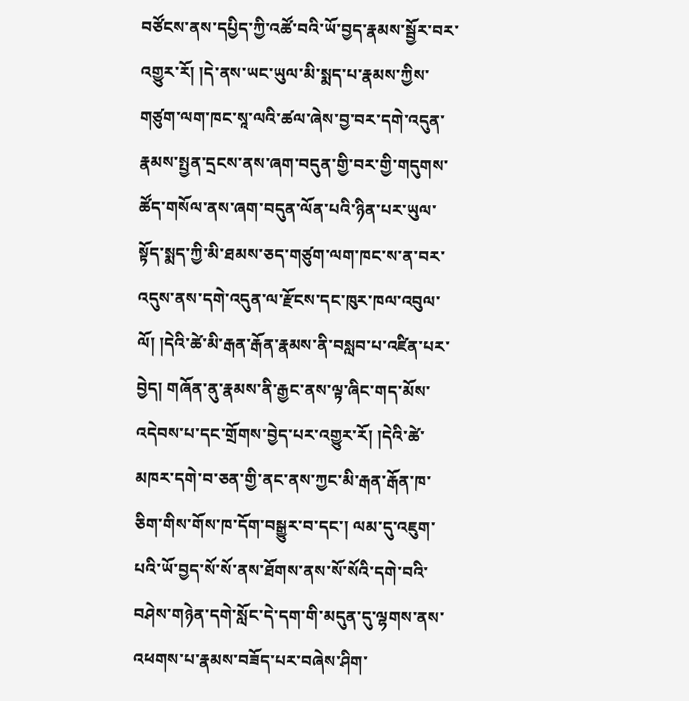བཙོངས་ནས་དཔྱིད་ཀྱི་འཚོ་བའི་ཡོ་བྱད་རྣམས་སྦྱོར་བར་འགྱུར་རོ། །དེ་ནས་ཡང་ཡུལ་མི་སྨད་པ་རྣམས་ཀྱིས་གཙུག་ལག་ཁང་སཱ་ལའི་ཚལ་ཞེས་བྱ་བར་དགེ་འདུན་རྣམས་སྤྱན་དྲངས་ནས་ཞག་བདུན་གྱི་བར་གྱི་གདུགས་ཚོད་གསོལ་ནས་ཞག་བདུན་ལོན་པའི་ཉིན་པར་ཡུལ་སྟོད་སྨད་ཀྱི་མི་ཐམས་ཅད་གཙུག་ལག་ཁང་ས་ན་བར་འདུས་ནས་དགེ་འདུན་ལ་རྫོངས་དང་ཁུར་ཁལ་འབུལ་ལོ། །དེའི་ཚེ་མི་རྒན་རྒོན་རྣམས་ནི་བསླབ་པ་འཛིན་པར་བྱེད། གཞོན་ནུ་རྣམས་ནི་རྒྱང་ནས་ལྟ་ཞིང་གད་མོས་འདེབས་པ་དང་གྲོགས་བྱེད་པར་འགྱུར་རོ། །དེའི་ཚེ་མཁར་དགེ་བ་ཅན་གྱི་ནང་ནས་ཀྱང་མི་རྒན་རྒོན་ཁ་ཅིག་གིས་གོས་ཁ་དོག་བསྒྱུར་བ་དང་། ལམ་དུ་འཇུག་པའི་ཡོ་བྱད་སོ་སོ་ནས་ཐོགས་ནས་སོ་སོའི་དགེ་བའི་བཤེས་གཉེན་དགེ་སློང་དེ་དག་གི་མདུན་དུ་ལྷགས་ནས་འཕགས་པ་རྣམས་བཟོད་པར་བཞེས་ཤིག་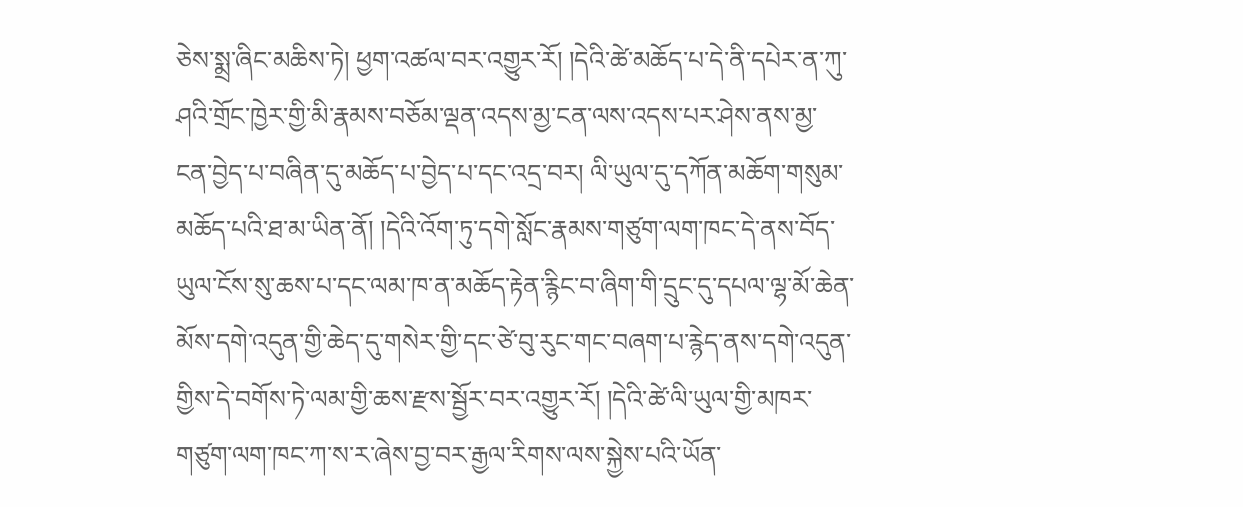ཅེས་སྨྲ་ཞིང་མཆིས་ཏེ། ཕྱག་འཚལ་བར་འགྱུར་རོ། །དེའི་ཚེ་མཆོད་པ་དེ་ནི་དཔེར་ན་ཀུ་ཤའི་གྲོང་ཁྱེར་གྱི་མི་རྣམས་བཅོམ་ལྡན་འདས་མྱ་ངན་ལས་འདས་པར་ཤེས་ནས་མྱ་ངན་བྱེད་པ་བཞིན་དུ་མཆོད་པ་བྱེད་པ་དང་འདྲ་བར། ལི་ཡུལ་དུ་དཀོན་མཆོག་གསུམ་མཆོད་པའི་ཐ་མ་ཡིན་ནོ། །དེའི་འོག་ཏུ་དགེ་སློང་རྣམས་གཙུག་ལག་ཁང་དེ་ནས་བོད་ཡུལ་ངོས་སུ་ཆས་པ་དང་ལམ་ཁ་ན་མཆོད་རྟེན་རྙིང་བ་ཞིག་གི་དྲུང་དུ་དཔལ་ལྷ་མོ་ཆེན་མོས་དགེ་འདུན་གྱི་ཆེད་དུ་གསེར་གྱི་དང་ཙེ་བུ་རུང་གང་བཞག་པ་རྙེད་ནས་དགེ་འདུན་གྱིས་དེ་བགོས་ཏེ་ལམ་གྱི་ཆས་རྫས་སྦྱོར་བར་འགྱུར་རོ། །དེའི་ཚེ་ལི་ཡུལ་གྱི་མཁར་གཙུག་ལག་ཁང་ཀ་ས་ར་ཞེས་བྱ་བར་རྒྱལ་རིགས་ལས་སྐྱེས་པའི་ཡོན་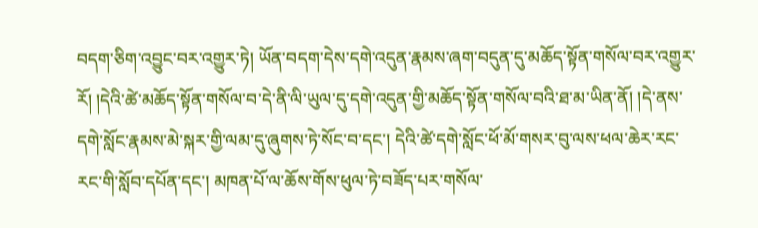བདག་ཅིག་འབྱུང་བར་འགྱུར་ཏེ། ཡོན་བདག་དེས་དགེ་འདུན་རྣམས་ཞག་བདུན་དུ་མཆོད་སྟོན་གསོལ་བར་འགྱུར་རོ། །དེའི་ཚེ་མཆོད་སྟོན་གསོལ་བ་དེ་ནི་ལི་ཡུལ་དུ་དགེ་འདུན་གྱི་མཆོད་སྟོན་གསོལ་བའི་ཐ་མ་ཡིན་ནོ། །དེ་ནས་དགེ་སློང་རྣམས་མེ་སྐར་གྱི་ལམ་དུ་ཞུགས་ཏེ་སོང་བ་དང་། དེའི་ཚེ་དགེ་སློང་ཕོ་མོ་གསར་བུ་ལས་ཕལ་ཆེར་རང་རང་གི་སློབ་དཔོན་དང་། མཁན་པོ་ལ་ཆོས་གོས་ཕུལ་ཏེ་བཟོད་པར་གསོལ་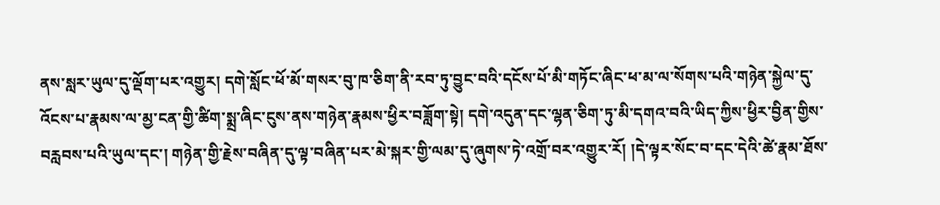ནས་སླར་ཡུལ་དུ་ལྡོག་པར་འགྱུར། དགེ་སློང་ཕོ་མོ་གསར་བུ་ཁ་ཅིག་ནི་རབ་ཏུ་བྱུང་བའི་དངོས་པོ་མི་གཏོང་ཞིང་ཕ་མ་ལ་སོགས་པའི་གཉེན་སྐྱེལ་དུ་འོངས་པ་རྣམས་ལ་མྱ་ངན་གྱི་ཚིག་སྨྲ་ཞིང་ངུས་ནས་གཉེན་རྣམས་ཕྱིར་བཟློག་སྟེ། དགེ་འདུན་དང་ལྷན་ཅིག་ཏུ་མི་དགའ་བའི་ཡིད་ཀྱིས་ཕྱིར་བྱིན་གྱིས་བརླབས་པའི་ཡུལ་དང་། གཉེན་གྱི་རྗེས་བཞིན་དུ་ལྟ་བཞིན་པར་མེ་སྐར་གྱི་ལམ་དུ་ཞུགས་ཏེ་འགྲོ་བར་འགྱུར་རོ། །དེ་ལྟར་སོང་བ་དང་དེའི་ཚེ་རྣམ་ཐོས་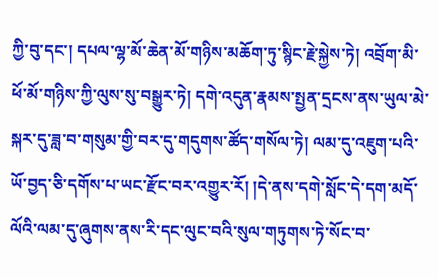ཀྱི་བུ་དང་། དཔལ་ལྷ་མོ་ཆེན་མོ་གཉིས་མཆོག་ཏུ་སྙིང་རྗེ་སྐྱེས་ཏེ། འབྲོག་མི་ཕོ་མོ་གཉིས་ཀྱི་ལུས་སུ་བསྒྱུར་ཏེ། དགེ་འདུན་རྣམས་སྤྱན་དྲངས་ནས་ཡུལ་མེ་སྐར་དུ་ཟླ་བ་གསུམ་གྱི་བར་དུ་གདུགས་ཚོད་གསོལ་ཏེ། ལམ་དུ་འཇུག་པའི་ཡོ་བྱད་ཅི་དགོས་པ་ཡང་རྫོང་བར་འགྱུར་རོ། །དེ་ནས་དགེ་སློང་དེ་དག་མདོ་ལོའི་ལམ་དུ་ཞུགས་ནས་རི་དང་ལུང་བའི་སུལ་གཏུགས་ཏེ་སོང་བ་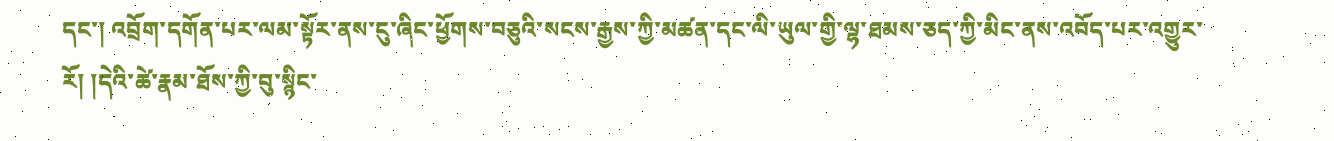དང་། འབྲོག་དགོན་པར་ལམ་སྟོར་ནས་ངུ་ཞིང་ཕྱོགས་བཅུའི་སངས་རྒྱས་ཀྱི་མཚན་དང་ལི་ཡུལ་གྱི་ལྷ་ཐམས་ཅད་ཀྱི་མིང་ནས་འབོད་པར་འགྱུར་རོ། །དེའི་ཚེ་རྣམ་ཐོས་ཀྱི་བུ་སྙིང་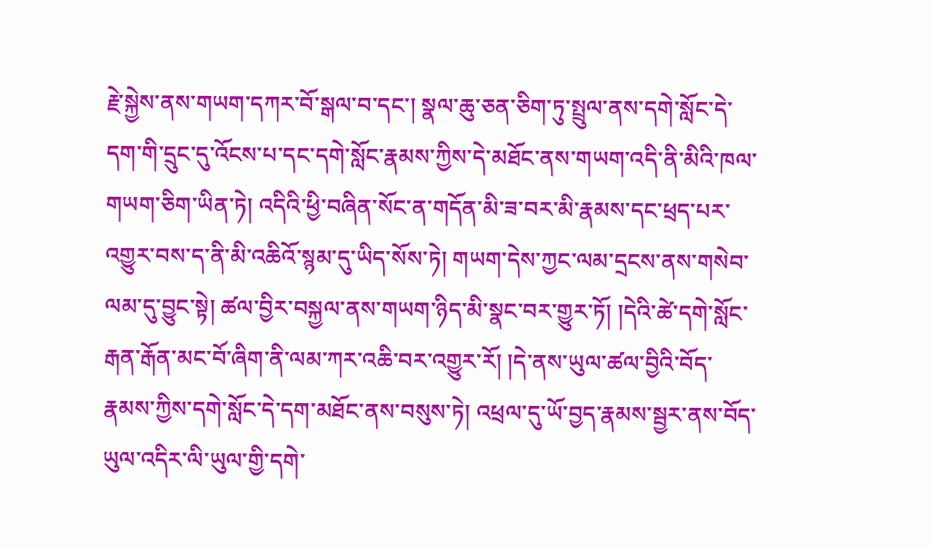རྗེ་སྐྱེས་ནས་གཡག་དཀར་བོ་སྒལ་བ་དང་། སྣལ་ཆུ་ཅན་ཅིག་ཏུ་སྤྲུལ་ནས་དགེ་སློང་དེ་དག་གི་དྲུང་དུ་འོངས་པ་དང་དགེ་སློང་རྣམས་ཀྱིས་དེ་མཐོང་ནས་གཡག་འདི་ནི་མིའི་ཁལ་གཡག་ཅིག་ཡིན་ཏེ། འདིའི་ཕྱི་བཞིན་སོང་ན་གདོན་མི་ཟ་བར་མི་རྣམས་དང་ཕྲད་པར་འགྱུར་བས་ད་ནི་མི་འཆིའོ་སྙམ་དུ་ཡིད་སོས་ཏེ། གཡག་དེས་ཀྱང་ལམ་དྲངས་ནས་གསེབ་ལམ་དུ་བྱུང་སྟེ། ཚལ་བྱིར་བསྐྱལ་ནས་གཡག་ཉིད་མི་སྣང་བར་གྱུར་ཏོ། །དེའི་ཚེ་དགེ་སློང་རྒན་རྒོན་མང་བོ་ཞིག་ནི་ལམ་ཀར་འཆི་བར་འགྱུར་རོ། །དེ་ནས་ཡུལ་ཚལ་བྱིའི་བོད་རྣམས་ཀྱིས་དགེ་སློང་དེ་དག་མཐོང་ནས་བསུས་ཏེ། འཕྲལ་དུ་ཡོ་བྱད་རྣམས་སྦྱར་ནས་བོད་ཡུལ་འདིར་ལི་ཡུལ་གྱི་དགེ་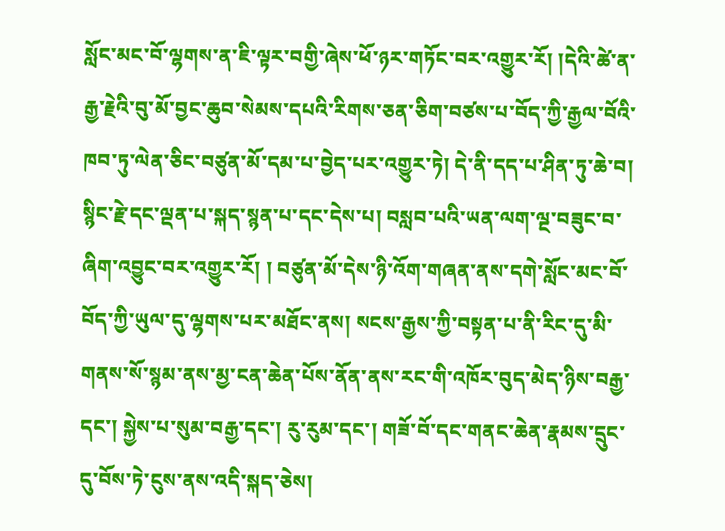སློང་མང་བོ་ལྷགས་ན་ཇི་ལྟར་བགྱི་ཞེས་ཕོ་ཉར་གཏོང་བར་འགྱུར་རོ། །དེའི་ཚེ་ན་རྒྱ་རྗེའི་བུ་མོ་བྱང་ཆུབ་སེམས་དཔའི་རིགས་ཅན་ཅིག་བཙས་པ་བོད་ཀྱི་རྒྱལ་བོའི་ཁབ་ཏུ་ལེན་ཅིང་བཙུན་མོ་དམ་པ་བྱེད་པར་འགྱུར་ཏེ། དེ་ནི་དད་པ་ཤིན་ཏུ་ཆེ་བ། སྙིང་རྗེ་དང་ལྡན་པ་སྐད་སྙན་པ་དང་དེས་པ། བསླབ་པའི་ཡན་ལག་ལྔ་བཟུང་བ་ཞིག་འབྱུང་བར་འགྱུར་རོ། ། བཙུན་མོ་དེས་ཉི་འོག་གཞན་ནས་དགེ་སློང་མང་བོ་བོད་ཀྱི་ཡུལ་དུ་ལྷགས་པར་མཐོང་ནས། སངས་རྒྱས་ཀྱི་བསྟན་པ་ནི་རིང་དུ་མི་གནས་སོ་སྙམ་ནས་མྱ་ངན་ཆེན་པོས་ནོན་ནས་རང་གི་འཁོར་བུད་མེད་ཉིས་བརྒྱ་དང་། སྐྱེས་པ་སུམ་བརྒྱ་དང་། རུ་རུམ་དང་། གཟོ་བོ་དང་གནང་ཆེན་རྣམས་དྲུང་དུ་བོས་ཏེ་ངུས་ནས་འདི་སྐད་ཅེས།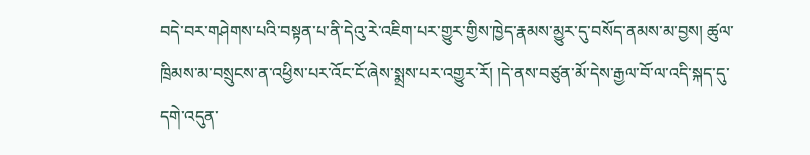བདེ་བར་གཤེགས་པའི་བསྟན་པ་ནི་དེའུ་རེ་འཇིག་པར་གྱུར་གྱིས་ཁྱེད་རྣམས་མྱུར་དུ་བསོད་ནམས་མ་བྱས། ཚུལ་ཁྲིམས་མ་བསྲུངས་ན་འཕྱིས་པར་འོང་ངོ་ཞེས་སྨྲས་པར་འགྱུར་རོ། །དེ་ནས་བཙུན་མོ་དེས་རྒྱལ་བོ་ལ་འདི་སྐད་དུ་དགེ་འདུན་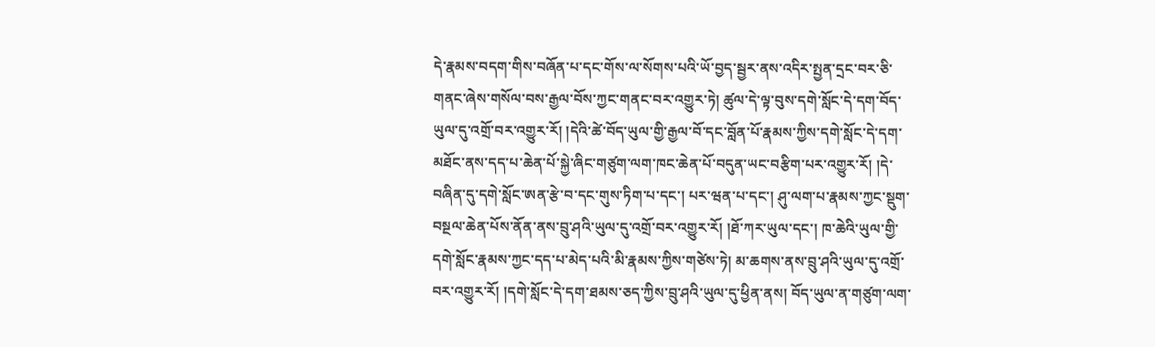དེ་རྣམས་བདག་གིས་བཞོན་པ་དང་གོས་ལ་སོགས་པའི་ཡོ་བྱད་སྦྱར་ནས་འདིར་སྤྱན་དྲང་བར་ཅི་གནང་ཞེས་གསོལ་བས་རྒྱལ་བོས་ཀྱང་གནང་བར་འགྱུར་ཏེ། ཚུལ་དེ་ལྟ་བུས་དགེ་སློང་དེ་དག་བོད་ཡུལ་དུ་འགྲོ་བར་འགྱུར་རོ། །དེའི་ཚེ་བོད་ཡུལ་གྱི་རྒྱལ་བོ་དང་བློན་པོ་རྣམས་ཀྱིས་དགེ་སློང་དེ་དག་མཐོང་ནས་དད་པ་ཆེན་པོ་སྐྱེ་ཞིང་གཙུག་ལག་ཁང་ཆེན་པོ་བདུན་ཡང་བརྩིག་པར་འགྱུར་རོ། །དེ་བཞིན་དུ་དགེ་སློང་ཨན་རྩེ་བ་དང་གུས་ཏིག་པ་དང་། པར་ཝན་པ་དང་། ཤུ་ལག་པ་རྣམས་ཀྱང་སྡུག་བསྔལ་ཆེན་པོས་ནོན་ནས་བྲུ་ཤའི་ཡུལ་དུ་འགྲོ་བར་འགྱུར་རོ། །ཐོ་ཀར་ཡུལ་དང་། ཁ་ཆེའི་ཡུལ་གྱི་དགེ་སློང་རྣམས་ཀྱང་དད་པ་མེད་པའི་མི་རྣམས་ཀྱིས་གཙེས་ཏེ། མ་ཆགས་ནས་བྲུ་ཤའི་ཡུལ་དུ་འགྲོ་བར་འགྱུར་རོ། །དགེ་སློང་དེ་དག་ཐམས་ཅད་ཀྱིས་བྲུ་ཤའི་ཡུལ་དུ་ཕྱིན་ནས། བོད་ཡུལ་ན་གཙུག་ལག་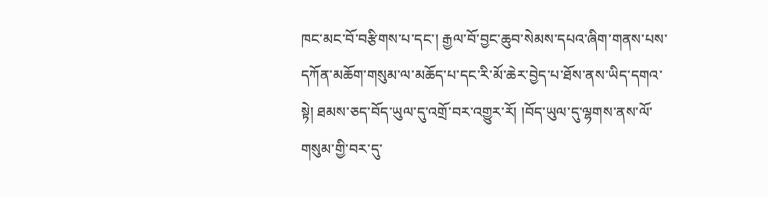ཁང་མང་བོ་བརྩིགས་པ་དང་། རྒྱལ་བོ་བྱང་ཆུབ་སེམས་དཔའ་ཞིག་གནས་པས་དཀོན་མཆོག་གསུམ་ལ་མཆོད་པ་དང་རི་མོ་ཆེར་བྱེད་པ་ཐོས་ནས་ཡིད་དགའ་སྟེ། ཐམས་ཅད་བོད་ཡུལ་དུ་འགྲོ་བར་འགྱུར་རོ། །བོད་ཡུལ་དུ་ལྷགས་ནས་ལོ་གསུམ་གྱི་བར་དུ་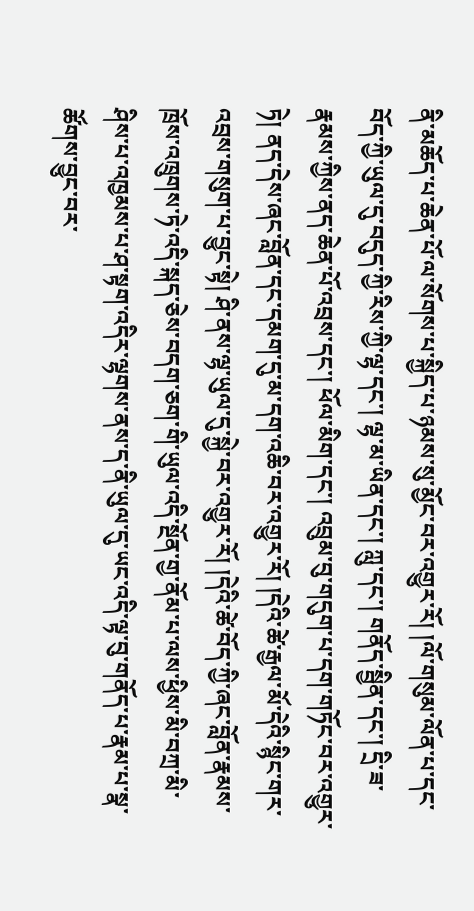ནི་མཆོད་པ་ཆེན་པོ་ལ་སོགས་པ་སྐྱིད་པ་ཉམས་སུ་མྱོང་བར་འགྱུར་རོ། །ལོ་གསུམ་ལོན་པ་དང་བོད་ཀྱི་ཡུལ་དུ་བདུད་ཀྱི་རིས་ཀྱི་ལྷ་དང་། ལྷ་མ་ཡིན་དང་། ཀླུ་དང་། གནོད་སྦྱིན་དང་། དྲི་ཟ་རྣམས་ཀྱིས་ནད་ཆེན་པོ་འབྲས་དང་། ཕོལ་མིག་དང་། འབྲུམ་བུ་གདུག་པ་དག་གཏོང་བར་འགྱུར་ཏེ། ནད་དེས་ཞང་བློན་དང་དམག་དུ་མ་དག་འཆི་བར་འགྱུར་རོ། །དེའི་ཚེ་རྒྱལ་མོ་དེའི་སྙིང་གར་འབྲས་གསུག་པ་བྱུང་སྟེ། ཤི་ནས་ལྷ་ཡུལ་དུ་སྐྱེ་བར་འགྱུར་རོ། །དེའི་ཚེ་བོད་ཀྱི་ཞང་བློན་རྣམས་ཁྲོས་འཁྲུགས་ཏེ་འདི་སྐད་ཅེས་བདག་ཅག་གི་ཡུལ་འདི་སྔོན་གྱ་ནོམ་པ་ལས་ཕྱིས་མི་བཀྲ་མི་ཤིས་པ་འཁྱམས་པ་ཤ་སྟག་འདིར་ལྷགས་ནས་ད་ནི་ཡུལ་དུ་ཡང་འདི་ལྟ་བུ་གནོད་པ་རྣམ་པ་སྣ་ཚོགས་བྱུང་བར་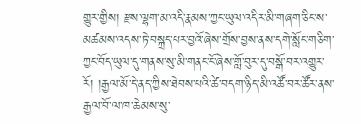གྱུར་གྱིས། རྫས་ལྷག་མ་འདི་རྣམས་ཀྱང་ཡུལ་འདིར་མི་གཞག་ཅིང་ས་མཚམས་འདས་ཏེ་བསྐྲད་པར་བྱའོ་ཞེས་གྲོས་བྱས་ནས་དགེ་སློང་གཅིག་ཀྱང་བོད་ཡུལ་དུ་གནས་སུ་མི་གནང་ངོ་ཞེས་གློ་བུར་དུ་བསྒོ་བར་འགྱུར་རོ། །རྒྱལ་མོ་དེ་ནད་ཀྱིས་ཐེབས་པའི་ཚེ་བདག་ཉིད་མི་འཚོ་བར་ཚོར་ནས་རྒྱལ་བོ་ལ་ཁ་ཆེམས་སུ་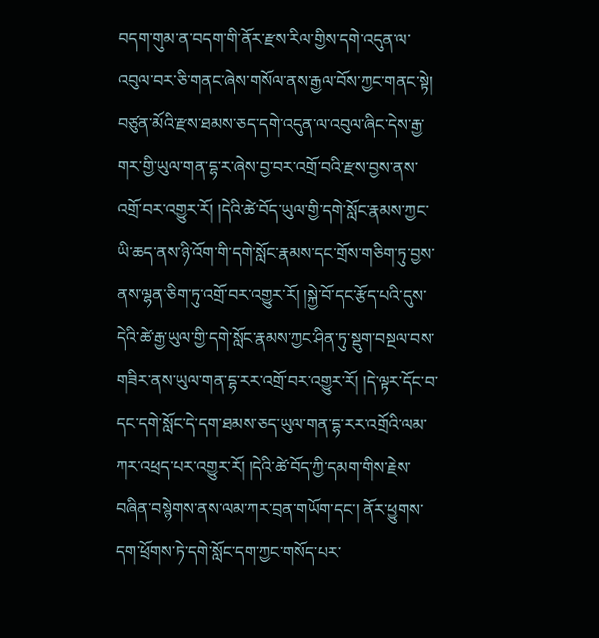བདག་གུམ་ན་བདག་གི་ནོར་རྫས་རིལ་གྱིས་དགེ་འདུན་ལ་འབུལ་བར་ཅི་གནང་ཞེས་གསོལ་ནས་རྒྱལ་བོས་ཀྱང་གནང་སྟེ། བཙུན་མོའི་རྫས་ཐམས་ཅད་དགེ་འདུན་ལ་འབུལ་ཞིང་དེས་རྒྱ་གར་གྱི་ཡུལ་གན་དྷ་ར་ཞེས་བྱ་བར་འགྲོ་བའི་རྫས་བྱས་ནས་འགྲོ་བར་འགྱུར་རོ། །དེའི་ཚེ་བོད་ཡུལ་གྱི་དགེ་སློང་རྣམས་ཀྱང་ཡི་ཆད་ནས་ཉི་འོག་གི་དགེ་སློང་རྣམས་དང་གྲོས་གཅིག་ཏུ་བྱས་ནས་ལྷན་ཅིག་ཏུ་འགྲོ་བར་འགྱུར་རོ། །སྐྱེ་བོ་དང་རྩོད་པའི་དུས་དེའི་ཚེ་རྒྱ་ཡུལ་གྱི་དགེ་སློང་རྣམས་ཀྱང་ཤིན་ཏུ་སྡུག་བསྔལ་བས་གཟིར་ནས་ཡུལ་གན་དྷ་རར་འགྲོ་བར་འགྱུར་རོ། །དེ་ལྟར་དོང་བ་དང་དགེ་སློང་དེ་དག་ཐམས་ཅད་ཡུལ་གན་དྷ་རར་འགྲོའི་ལམ་ཀར་འཕྲད་པར་འགྱུར་རོ། །དེའི་ཚེ་བོད་ཀྱི་དམག་གིས་རྗེས་བཞིན་བསྙེགས་ནས་ལམ་ཀར་བྲན་གཡོག་དང་། ནོར་ཕྱུགས་དག་ཕྲོགས་ཏེ་དགེ་སློང་དག་ཀྱང་གསོད་པར་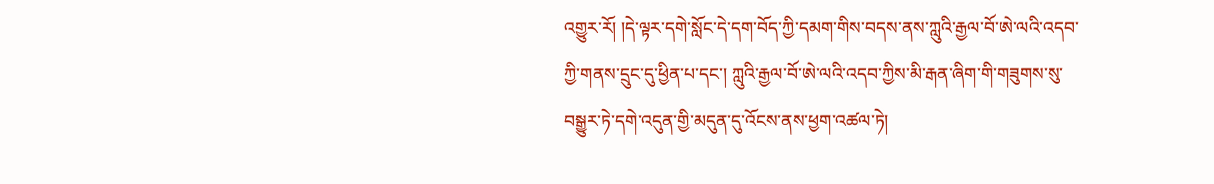འགྱུར་རོ། །དེ་ལྟར་དགེ་སློང་དེ་དག་བོད་ཀྱི་དམག་གིས་བདས་ནས་ཀླུའི་རྒྱལ་བོ་ཨེ་ལའི་འདབ་ཀྱི་གནས་དྲུང་དུ་ཕྱིན་པ་དང་། ཀླུའི་རྒྱལ་བོ་ཨེ་ལའི་འདབ་ཀྱིས་མི་རྒན་ཞིག་གི་གཟུགས་སུ་བསྒྱུར་ཏེ་དགེ་འདུན་གྱི་མདུན་དུ་འོངས་ནས་ཕྱག་འཚལ་ཏེ།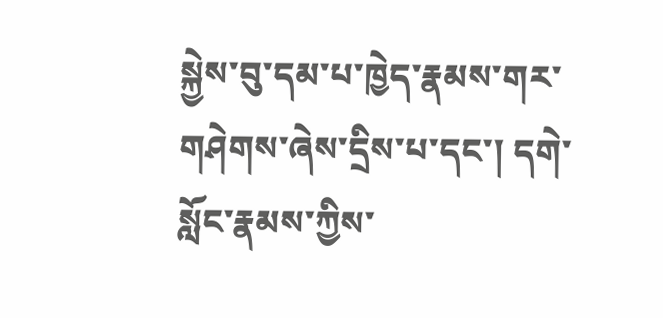སྐྱེས་བུ་དམ་པ་ཁྱེད་རྣམས་གར་གཤེགས་ཞེས་དྲིས་པ་དང་། དགེ་སློང་རྣམས་ཀྱིས་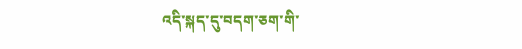འདི་སྐད་དུ་བདག་ཅག་གི་